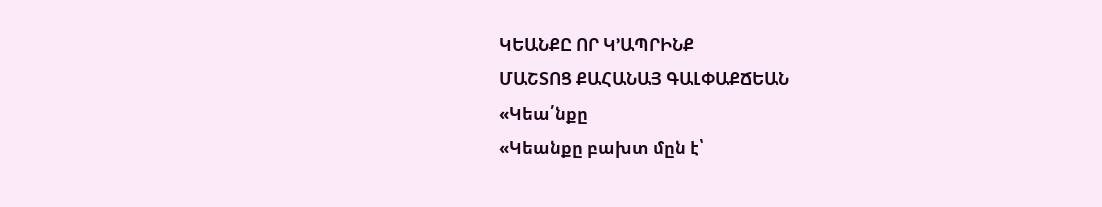ԿԵԱՆՔԸ ՈՐ Կ՚ԱՊՐԻՆՔ
ՄԱՇՏՈՑ ՔԱՀԱՆԱՅ ԳԱԼՓԱՔՃԵԱՆ
«Կեա՛նքը
«Կեանքը բախտ մըն է՝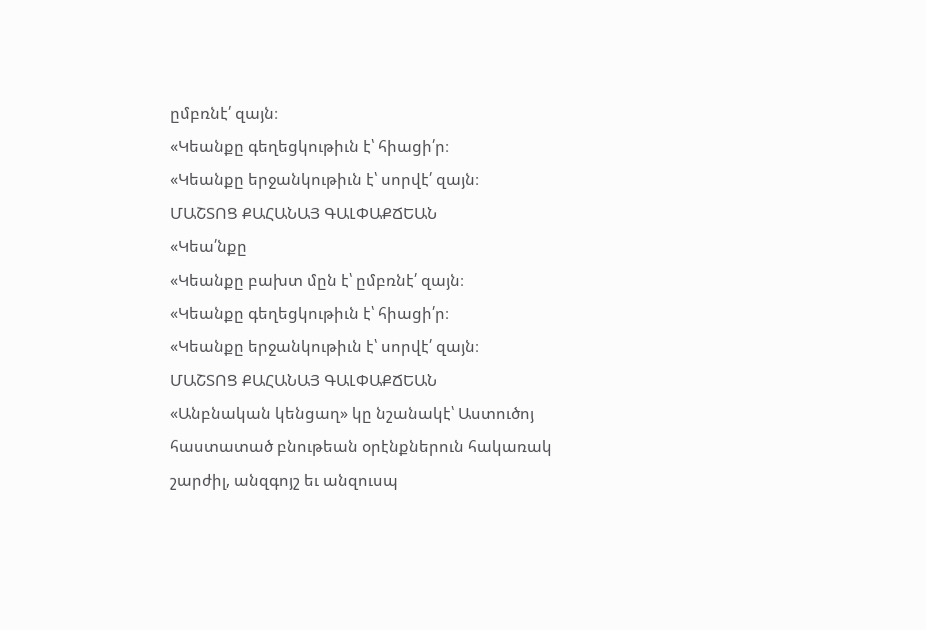ըմբռնէ՛ զայն։
«Կեանքը գեղեցկութիւն է՝ հիացի՛ր։
«Կեանքը երջանկութիւն է՝ սորվէ՛ զայն։
ՄԱՇՏՈՑ ՔԱՀԱՆԱՅ ԳԱԼՓԱՔՃԵԱՆ
«Կեա՛նքը
«Կեանքը բախտ մըն է՝ ըմբռնէ՛ զայն։
«Կեանքը գեղեցկութիւն է՝ հիացի՛ր։
«Կեանքը երջանկութիւն է՝ սորվէ՛ զայն։
ՄԱՇՏՈՑ ՔԱՀԱՆԱՅ ԳԱԼՓԱՔՃԵԱՆ
«Անբնական կենցաղ» կը նշանակէ՝ Աստուծոյ հաստատած բնութեան օրէնքներուն հակառակ շարժիլ, անզգոյշ եւ անզուսպ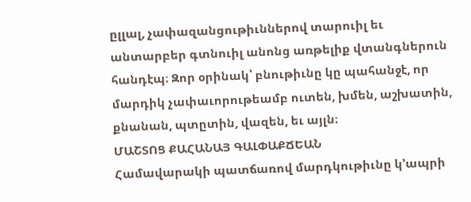ըլլալ, չափազանցութիւններով տարուիլ եւ անտարբեր գտնուիլ անոնց առթելիք վտանգներուն հանդէպ։ Զոր օրինակ՝ բնութիւնը կը պահանջէ, որ մարդիկ չափաւորութեամբ ուտեն, խմեն, աշխատին, քնանան, պտըտին, վազեն, եւ այլն։
ՄԱՇՏՈՑ ՔԱՀԱՆԱՅ ԳԱԼՓԱՔՃԵԱՆ
Համավարակի պատճառով մարդկութիւնը կ՚ապրի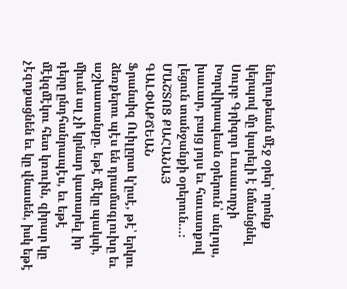նեղութեան մէջ օրեր՝ որոնք կերպով մը կարելի է նմանցնել Սուրբ Գրիգոր Լուսաւորչի Խորվիրապեան օրերուն՝ անլոյս, խաւար, բայց յոյս եւ հաւատքով լեցուն տանջանքի օրերուն…։
ՄԱՇՏՈՑ ՔԱՀԱՆԱՅ ԳԱԼՓԱՔՃԵԱՆ
Ֆրանսիզ Ուիլըրտ կ՚ըսէ, թէ՝ երկու ձեռքերու պէս են դրամագլուխը եւ աշխատանքը. եթէ մէկը պակսի, միւսն ալ չի կրնար կատարել իր դերը ընդհանրապէս, եւ եթէ մէկզմէկու հետ կռուին, զիրար կը չէզոքացնեն եւ կը վնասեն, իսկ եթէ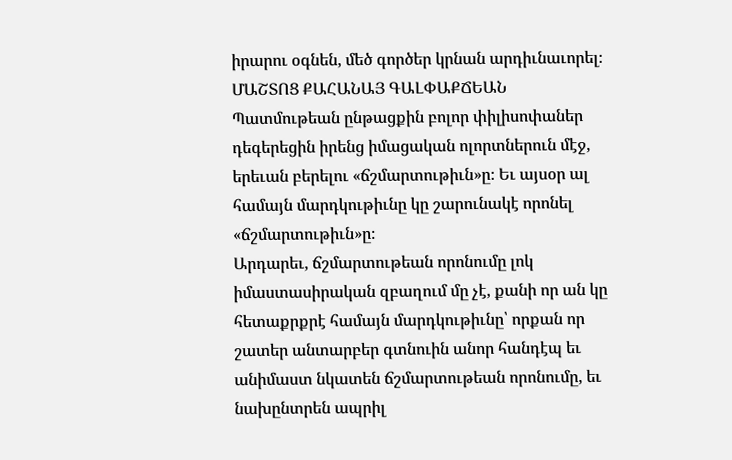իրարու օգնեն, մեծ գործեր կրնան արդիւնաւորել։
ՄԱՇՏՈՑ ՔԱՀԱՆԱՅ ԳԱԼՓԱՔՃԵԱՆ
Պատմութեան ընթացքին բոլոր փիլիսոփաներ դեգերեցին իրենց իմացական ոլորտներուն մէջ, երեւան բերելու «ճշմարտութիւն»ը։ Եւ այսօր ալ համայն մարդկութիւնը կը շարունակէ որոնել «ճշմարտութիւն»ը։
Արդարեւ, ճշմարտութեան որոնումը լոկ իմաստասիրական զբաղում մը չէ, քանի որ ան կը հետաքրքրէ համայն մարդկութիւնը՝ որքան որ շատեր անտարբեր գտնուին անոր հանդէպ եւ անիմաստ նկատեն ճշմարտութեան որոնումը, եւ նախընտրեն ապրիլ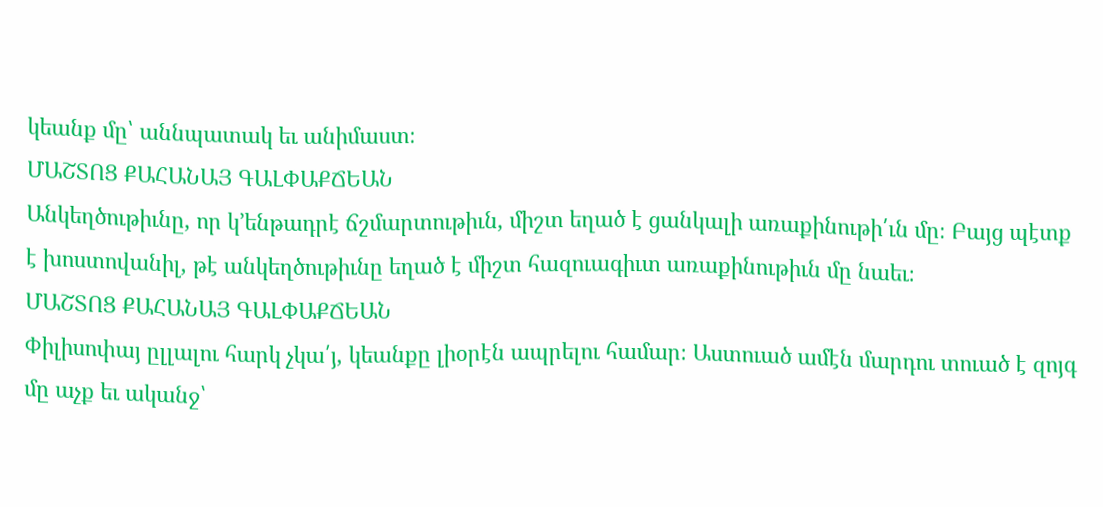կեանք մը՝ աննպատակ եւ անիմաստ։
ՄԱՇՏՈՑ ՔԱՀԱՆԱՅ ԳԱԼՓԱՔՃԵԱՆ
Անկեղծութիւնը, որ կ՚ենթադրէ ճշմարտութիւն, միշտ եղած է ցանկալի առաքինութի՛ւն մը։ Բայց պէտք է խոստովանիլ, թէ անկեղծութիւնը եղած է միշտ հազուագիւտ առաքինութիւն մը նաեւ։
ՄԱՇՏՈՑ ՔԱՀԱՆԱՅ ԳԱԼՓԱՔՃԵԱՆ
Փիլիսոփայ ըլլալու հարկ չկա՛յ, կեանքը լիօրէն ապրելու համար։ Աստուած ամէն մարդու տուած է զոյգ մը աչք եւ ականջ՝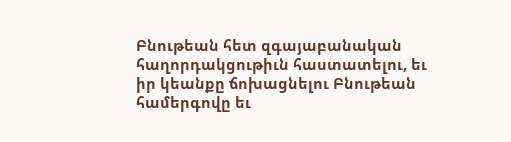Բնութեան հետ զգայաբանական հաղորդակցութիւն հաստատելու, եւ իր կեանքը ճոխացնելու Բնութեան համերգովը եւ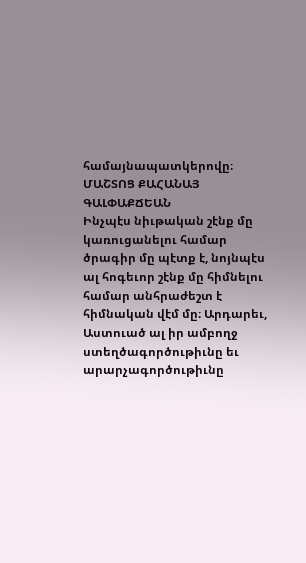համայնապատկերովը։
ՄԱՇՏՈՑ ՔԱՀԱՆԱՅ ԳԱԼՓԱՔՃԵԱՆ
Ինչպէս նիւթական շէնք մը կառուցանելու համար ծրագիր մը պէտք է, նոյնպէս ալ հոգեւոր շէնք մը հիմնելու համար անհրաժեշտ է հիմնական վէմ մը։ Արդարեւ, Աստուած ալ իր ամբողջ ստեղծագործութիւնը եւ արարչագործութիւնը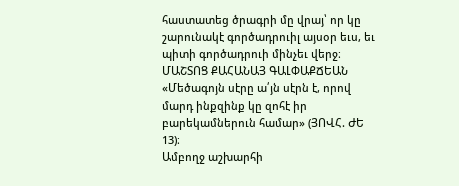հաստատեց ծրագրի մը վրայ՝ որ կը շարունակէ գործադրուիլ այսօր եւս, եւ պիտի գործադրուի մինչեւ վերջ։
ՄԱՇՏՈՑ ՔԱՀԱՆԱՅ ԳԱԼՓԱՔՃԵԱՆ
«Մեծագոյն սէրը ա՛յն սէրն է, որով մարդ ինքզինք կը զոհէ իր բարեկամներուն համար» (ՅՈՎՀ. ԺԵ 13)։
Ամբողջ աշխարհի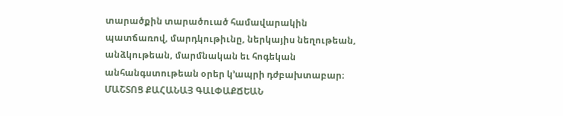տարածքին տարածուած համավարակին պատճառով, մարդկութիւնը, ներկայիս նեղութեան, անձկութեան, մարմնական եւ հոգեկան անհանգստութեան օրեր կ՚ապրի դժբախտաբար։
ՄԱՇՏՈՑ ՔԱՀԱՆԱՅ ԳԱԼՓԱՔՃԵԱՆ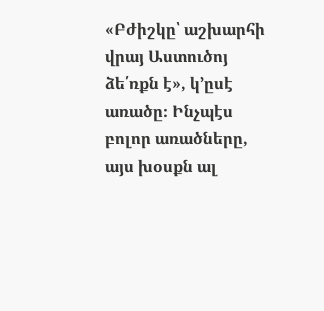«Բժիշկը՝ աշխարհի վրայ Աստուծոյ ձե՛ռքն է», կ՚ըսէ առածը։ Ինչպէս բոլոր առածները, այս խօսքն ալ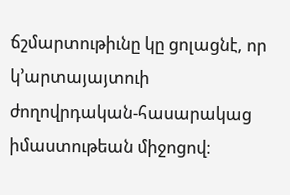ճշմարտութիւնը կը ցոլացնէ, որ կ՚արտայայտուի ժողովրդական-հասարակաց իմաստութեան միջոցով։